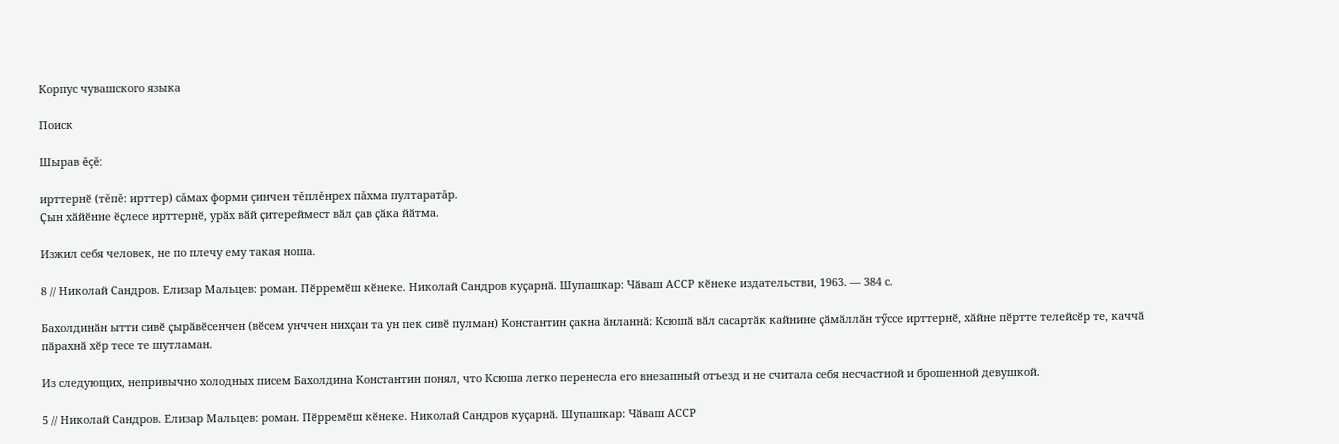Корпус чувашского языка

Поиск

Шырав ĕçĕ:

ирттернӗ (тĕпĕ: ирттер) сăмах форми çинчен тĕплĕнрех пăхма пултаратăр.
Ҫын хӑйӗнне ӗҫлесе ирттернӗ, урӑх вӑй ҫитереймест вӑл ҫав ҫӑка йӑтма.

Изжил себя человек, не по плечу ему такая ноша.

8 // Николай Сандров. Елизар Мальцев: роман. Пӗрремӗш кӗнеке. Николай Сандров куҫарнӑ. Шупашкар: Чӑваш АССР кӗнеке издательстви, 1963. — 384 с.

Бахолдинӑн ытти сивӗ ҫырӑвӗсенчен (вӗсем унччен нихҫан та ун пек сивӗ пулман) Константин ҫакна ӑнланнӑ: Ксюшӑ вӑл сасартӑк кайнине ҫӑмӑллӑн тӳссе ирттернӗ, хӑйне пӗртте телейсӗр те, каччӑ пӑрахнӑ хӗр тесе те шутламан.

Из следующих, непривычно холодных писем Бахолдина Константин понял, что Ксюша легко перенесла его внезапный отъезд и не считала себя несчастной и брошенной девушкой.

5 // Николай Сандров. Елизар Мальцев: роман. Пӗрремӗш кӗнеке. Николай Сандров куҫарнӑ. Шупашкар: Чӑваш АССР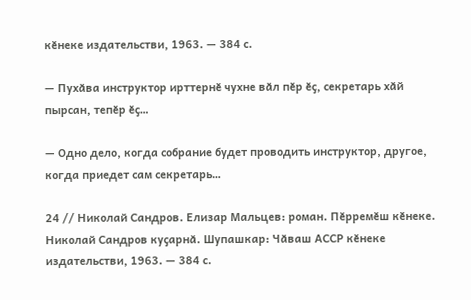кӗнеке издательстви, 1963. — 384 с.

— Пухӑва инструктор ирттернӗ чухне вӑл пӗр ӗҫ, секретарь хӑй пырсан, тепӗр ӗҫ…

— Одно дело, когда собрание будет проводить инструктор, другое, когда приедет сам секретарь…

24 // Николай Сандров. Елизар Мальцев: роман. Пӗрремӗш кӗнеке. Николай Сандров куҫарнӑ. Шупашкар: Чӑваш АССР кӗнеке издательстви, 1963. — 384 с.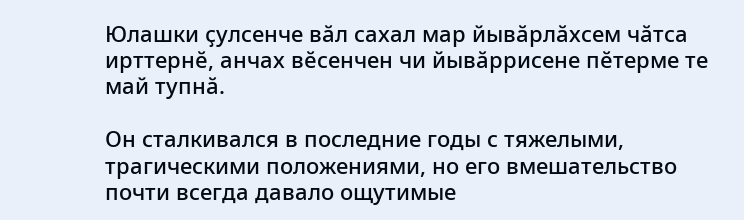Юлашки ҫулсенче вӑл сахал мар йывӑрлӑхсем чӑтса ирттернӗ, анчах вӗсенчен чи йывӑррисене пӗтерме те май тупнӑ.

Он сталкивался в последние годы с тяжелыми, трагическими положениями, но его вмешательство почти всегда давало ощутимые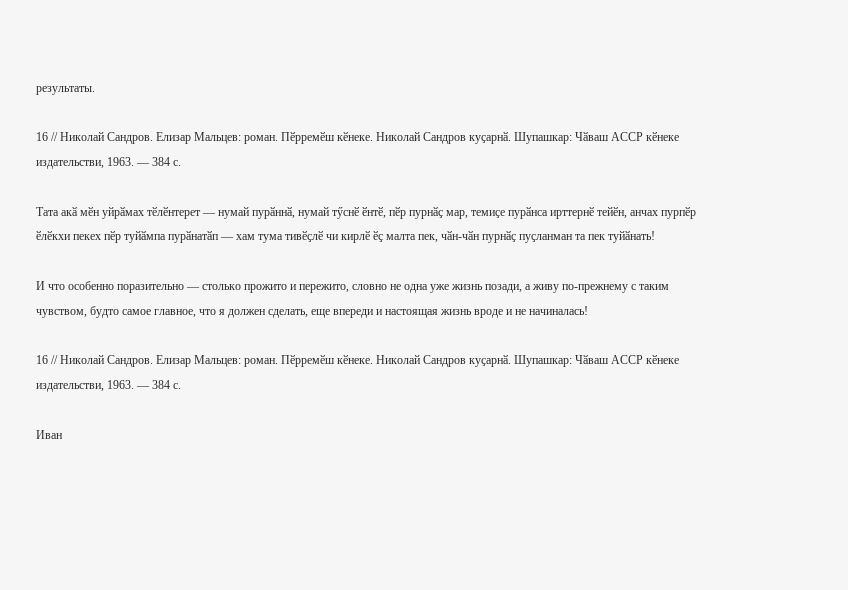результаты.

16 // Николай Сандров. Елизар Мальцев: роман. Пӗрремӗш кӗнеке. Николай Сандров куҫарнӑ. Шупашкар: Чӑваш АССР кӗнеке издательстви, 1963. — 384 с.

Тата акӑ мӗн уйрӑмах тӗлӗнтерет — нумай пурӑннӑ, нумай тӳснӗ ӗнтӗ, пӗр пурнӑҫ мар, темиҫе пурӑнса ирттернӗ тейӗн, анчах пурпӗр ӗлӗкхи пекех пӗр туйӑмпа пурӑнатӑп — хам тума тивӗҫлӗ чи кирлӗ ӗҫ малта пек, чӑн-чӑн пурнӑҫ пуҫланман та пек туйӑнать!

И что особенно поразительно — столько прожито и пережито, словно не одна уже жизнь позади, а живу по-прежнему с таким чувством, будто самое главное, что я должен сделать, еще впереди и настоящая жизнь вроде и не начиналась!

16 // Николай Сандров. Елизар Мальцев: роман. Пӗрремӗш кӗнеке. Николай Сандров куҫарнӑ. Шупашкар: Чӑваш АССР кӗнеке издательстви, 1963. — 384 с.

Иван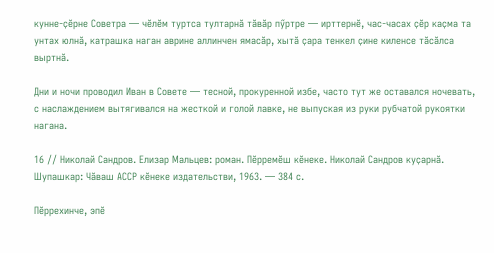кунне-ҫӗрне Советра — чӗлӗм туртса тултарнӑ тӑвӑр пӳртре — ирттернӗ, час-часах ҫӗр каҫма та унтах юлнӑ, катрашка наган аврине аллинчен ямасӑр, хытӑ ҫара тенкел ҫине киленсе тӑсӑлса выртнӑ.

Дни и ночи проводил Иван в Совете — тесной, прокуренной избе, часто тут же оставался ночевать, с наслаждением вытягивался на жесткой и голой лавке, не выпуская из руки рубчатой рукоятки нагана.

16 // Николай Сандров. Елизар Мальцев: роман. Пӗрремӗш кӗнеке. Николай Сандров куҫарнӑ. Шупашкар: Чӑваш АССР кӗнеке издательстви, 1963. — 384 с.

Пӗррехинче, эпӗ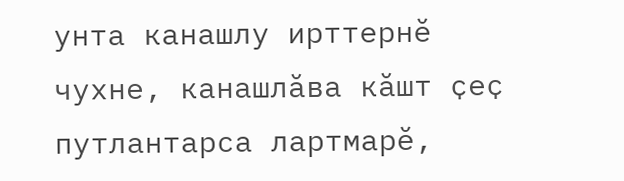унта канашлу ирттернӗ чухне, канашлӑва кӑшт ҫеҫ путлантарса лартмарӗ,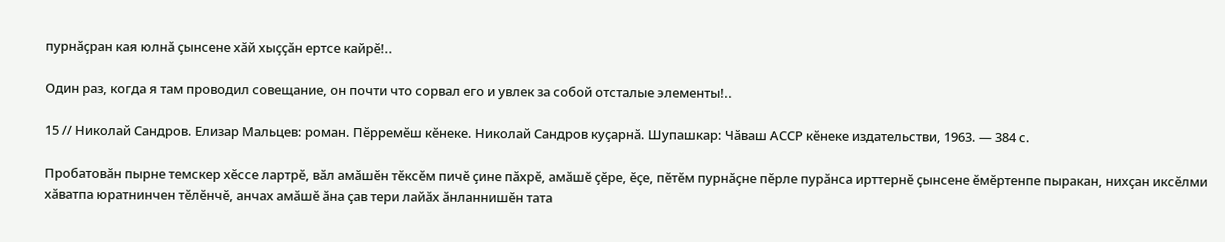пурнӑҫран кая юлнӑ ҫынсене хӑй хыҫҫӑн ертсе кайрӗ!..

Один раз, когда я там проводил совещание, он почти что сорвал его и увлек за собой отсталые элементы!..

15 // Николай Сандров. Елизар Мальцев: роман. Пӗрремӗш кӗнеке. Николай Сандров куҫарнӑ. Шупашкар: Чӑваш АССР кӗнеке издательстви, 1963. — 384 с.

Пробатовӑн пырне темскер хӗссе лартрӗ, вӑл амӑшӗн тӗксӗм пичӗ ҫине пӑхрӗ, амӑшӗ ҫӗре, ӗҫе, пӗтӗм пурнӑҫне пӗрле пурӑнса ирттернӗ ҫынсене ӗмӗртенпе пыракан, нихҫан иксӗлми хӑватпа юратнинчен тӗлӗнчӗ, анчах амӑшӗ ӑна ҫав тери лайӑх ӑнланнишӗн тата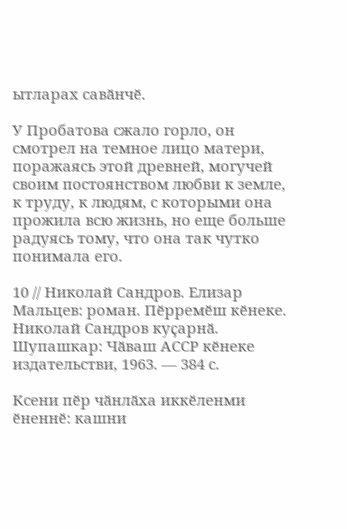ытларах савӑнчӗ.

У Пробатова сжало горло, он смотрел на темное лицо матери, поражаясь этой древней, могучей своим постоянством любви к земле, к труду, к людям, с которыми она прожила всю жизнь, но еще больше радуясь тому, что она так чутко понимала его.

10 // Николай Сандров. Елизар Мальцев: роман. Пӗрремӗш кӗнеке. Николай Сандров куҫарнӑ. Шупашкар: Чӑваш АССР кӗнеке издательстви, 1963. — 384 с.

Ксени пӗр чӑнлӑха иккӗленми ӗненнӗ: кашни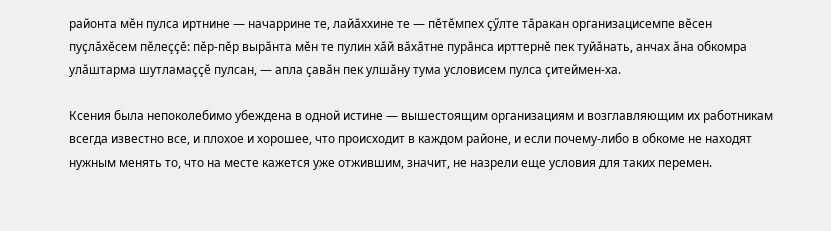районта мӗн пулса иртнине — начаррине те, лайӑххине те — пӗтӗмпех ҫӳлте тӑракан организацисемпе вӗсен пуҫлӑхӗсем пӗлеҫҫӗ: пӗр-пӗр вырӑнта мӗн те пулин хӑй вӑхӑтне пурӑнса ирттернӗ пек туйӑнать, анчах ӑна обкомра улӑштарма шутламаҫҫӗ пулсан, — апла ҫавӑн пек улшӑну тума условисем пулса ҫитеймен-ха.

Ксения была непоколебимо убеждена в одной истине — вышестоящим организациям и возглавляющим их работникам всегда известно все, и плохое и хорошее, что происходит в каждом районе, и если почему-либо в обкоме не находят нужным менять то, что на месте кажется уже отжившим, значит, не назрели еще условия для таких перемен.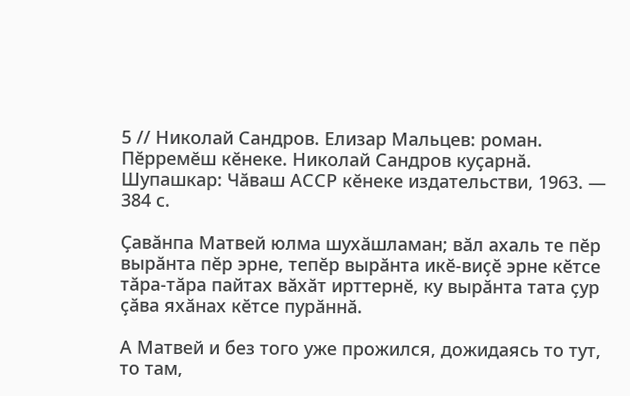5 // Николай Сандров. Елизар Мальцев: роман. Пӗрремӗш кӗнеке. Николай Сандров куҫарнӑ. Шупашкар: Чӑваш АССР кӗнеке издательстви, 1963. — 384 с.

Ҫавӑнпа Матвей юлма шухӑшламан; вӑл ахаль те пӗр вырӑнта пӗр эрне, тепӗр вырӑнта икӗ-виҫӗ эрне кӗтсе тӑра-тӑра пайтах вӑхӑт ирттернӗ, ку вырӑнта тата ҫур ҫӑва яхӑнах кӗтсе пурӑннӑ.

А Матвей и без того уже прожился, дожидаясь то тут, то там,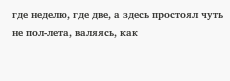где неделю, где две, а здесь простоял чуть не пол-лета, валяясь, как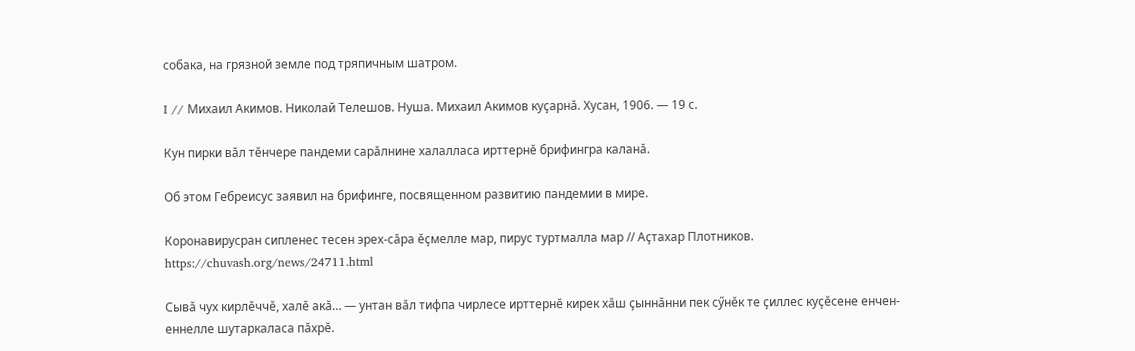собака, на грязной земле под тряпичным шатром.

I // Михаил Акимов. Николай Телешов. Нуша. Михаил Акимов куҫарнӑ. Хусан, 1906. — 19 с.

Кун пирки вӑл тӗнчере пандеми сарӑлнине халалласа ирттернӗ брифингра каланӑ.

Об этом Гебреисус заявил на брифинге, посвященном развитию пандемии в мире.

Коронавирусран сипленес тесен эрех-сӑра ӗҫмелле мар, пирус туртмалла мар // Аҫтахар Плотников. https://chuvash.org/news/24711.html

Сывӑ чух кирлӗччӗ, халӗ акӑ… — унтан вӑл тифпа чирлесе ирттернӗ кирек хӑш ҫыннӑнни пек сӳнӗк те ҫиллес куҫӗсене енчен-еннелле шутаркаласа пӑхрӗ.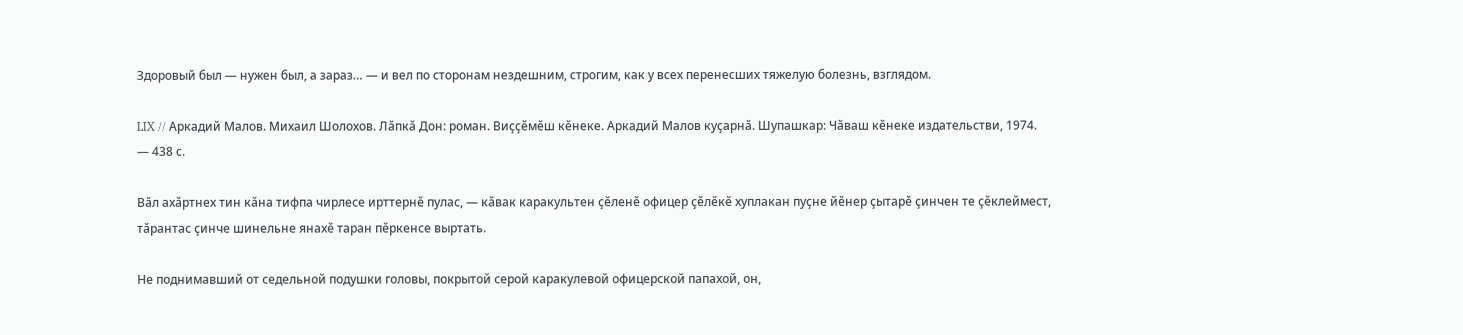Здоровый был — нужен был, а зараз… — и вел по сторонам нездешним, строгим, как у всех перенесших тяжелую болезнь, взглядом.

LIX // Аркадий Малов. Михаил Шолохов. Лӑпкӑ Дон: роман. Виҫҫӗмӗш кӗнеке. Аркадий Малов куҫарнӑ. Шупашкар: Чӑваш кӗнеке издательстви, 1974. — 438 с.

Вӑл ахӑртнех тин кӑна тифпа чирлесе ирттернӗ пулас, — кӑвак каракультен ҫӗленӗ офицер ҫӗлӗкӗ хуплакан пуҫне йӗнер ҫытарӗ ҫинчен те ҫӗклеймест, тӑрантас ҫинче шинельне янахӗ таран пӗркенсе выртать.

Не поднимавший от седельной подушки головы, покрытой серой каракулевой офицерской папахой, он,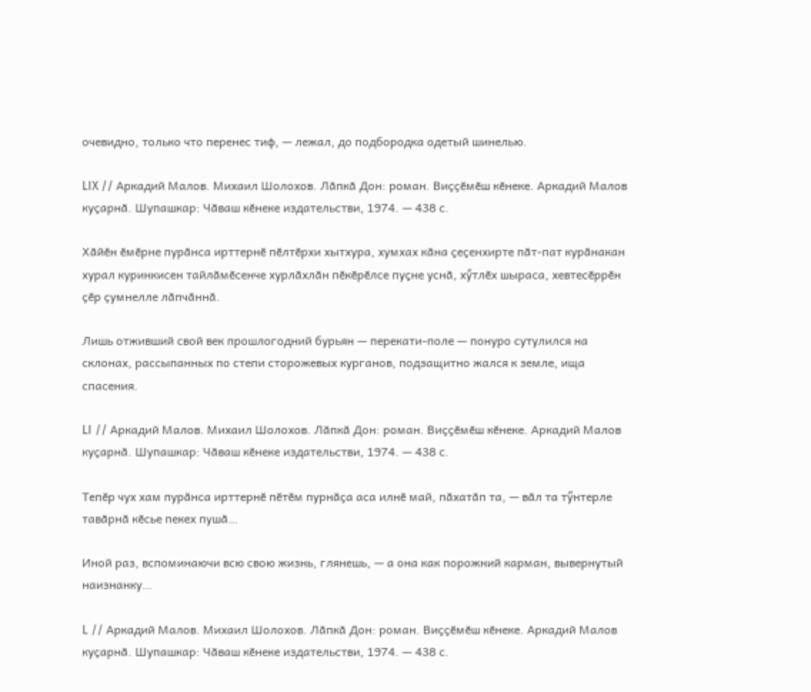очевидно, только что перенес тиф, — лежал, до подбородка одетый шинелью.

LIX // Аркадий Малов. Михаил Шолохов. Лӑпкӑ Дон: роман. Виҫҫӗмӗш кӗнеке. Аркадий Малов куҫарнӑ. Шупашкар: Чӑваш кӗнеке издательстви, 1974. — 438 с.

Хӑйӗн ӗмӗрне пурӑнса ирттернӗ пӗлтӗрхи хытхура, хумхах кӑна ҫеҫенхирте пӑт-пат курӑнакан хурал куринкисен тайлӑмӗсенче хурлӑхлӑн пӗкӗрӗлсе пуҫне уснӑ, хӳтлӗх шыраса, хевтесӗррӗн ҫӗр ҫумнелле лӑпчӑннӑ.

Лишь отживший свой век прошлогодний бурьян — перекати-поле — понуро сутулился на склонах, рассыпанных по степи сторожевых курганов, подзащитно жался к земле, ища спасения.

LI // Аркадий Малов. Михаил Шолохов. Лӑпкӑ Дон: роман. Виҫҫӗмӗш кӗнеке. Аркадий Малов куҫарнӑ. Шупашкар: Чӑваш кӗнеке издательстви, 1974. — 438 с.

Тепӗр чух хам пурӑнса ирттернӗ пӗтӗм пурнӑҫа аса илнӗ май, пӑхатӑп та, — вӑл та тӳнтерле тавӑрнӑ кӗсье пекех пушӑ…

Иной раз, вспоминаючи всю свою жизнь, глянешь, — а она как порожний карман, вывернутый наизнанку…

L // Аркадий Малов. Михаил Шолохов. Лӑпкӑ Дон: роман. Виҫҫӗмӗш кӗнеке. Аркадий Малов куҫарнӑ. Шупашкар: Чӑваш кӗнеке издательстви, 1974. — 438 с.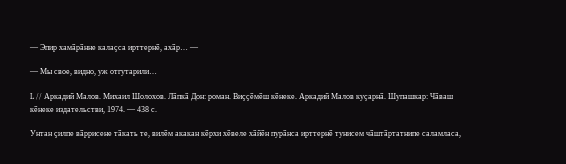— Эпир хамӑрӑнне калаҫса ирттернӗ, ахӑр… —

— Мы свое, видно, уж отгутарили…

L // Аркадий Малов. Михаил Шолохов. Лӑпкӑ Дон: роман. Виҫҫӗмӗш кӗнеке. Аркадий Малов куҫарнӑ. Шупашкар: Чӑваш кӗнеке издательстви, 1974. — 438 с.

Унтан ҫилпе вӑррисене тӑкать те, вилӗм акакан кӗрхи хӗвеле хӑйӗн пурӑнса ирттернӗ тунисем чӑштӑртатнипе саламласа,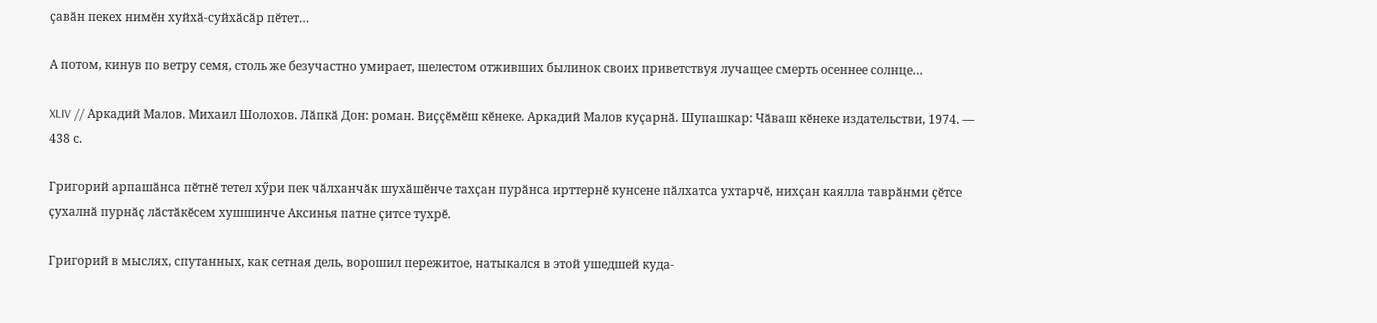ҫавӑн пекех нимӗн хуйхӑ-суйхӑсӑр пӗтет…

А потом, кинув по ветру семя, столь же безучастно умирает, шелестом отживших былинок своих приветствуя лучащее смерть осеннее солнце…

XLIV // Аркадий Малов. Михаил Шолохов. Лӑпкӑ Дон: роман. Виҫҫӗмӗш кӗнеке. Аркадий Малов куҫарнӑ. Шупашкар: Чӑваш кӗнеке издательстви, 1974. — 438 с.

Григорий арпашӑнса пӗтнӗ тетел хӳри пек чӑлханчӑк шухӑшӗнче тахҫан пурӑнса ирттернӗ кунсене пӑлхатса ухтарчӗ, нихҫан каялла таврӑнми ҫӗтсе ҫухалнӑ пурнӑҫ лӑстӑкӗсем хушшинче Аксинья патне ҫитсе тухрӗ.

Григорий в мыслях, спутанных, как сетная дель, ворошил пережитое, натыкался в этой ушедшей куда-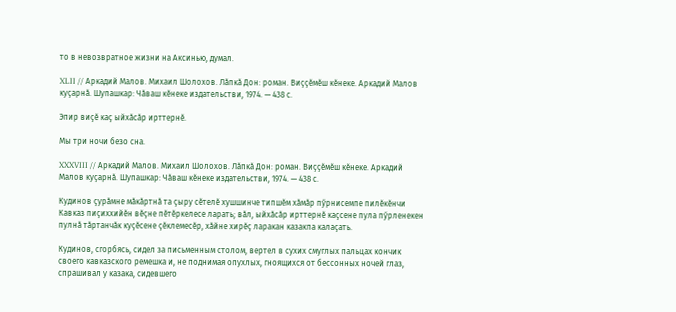то в невозвратное жизни на Аксинью, думал.

XLII // Аркадий Малов. Михаил Шолохов. Лӑпкӑ Дон: роман. Виҫҫӗмӗш кӗнеке. Аркадий Малов куҫарнӑ. Шупашкар: Чӑваш кӗнеке издательстви, 1974. — 438 с.

Эпир виҫӗ каҫ ыйхӑсӑр ирттернӗ.

Мы три ночи безо сна.

XXXVIII // Аркадий Малов. Михаил Шолохов. Лӑпкӑ Дон: роман. Виҫҫӗмӗш кӗнеке. Аркадий Малов куҫарнӑ. Шупашкар: Чӑваш кӗнеке издательстви, 1974. — 438 с.

Кудинов ҫурӑмне мӑкӑртнӑ та ҫыру сӗтелӗ хушшинче типшӗм хӑмӑр пӳрнисемпе пилӗкӗнчи Кавказ пиҫиххийӗн вӗҫне пӗтӗркелесе ларать; вӑл, ыйхӑсӑр ирттернӗ каҫсене пула пӳрленекен пулнӑ тӑртанчӑк куҫӗсене ҫӗклемесӗр, хӑйне хирӗҫ ларакан казакпа калаҫать.

Кудинов, сгорбясь, сидел за письменным столом, вертел в сухих смуглых пальцах кончик своего кавказского ремешка и, не поднимая опухлых, гноящихся от бессонных ночей глаз, спрашивал у казака, сидевшего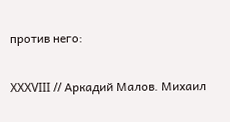против него:

XXXVIII // Аркадий Малов. Михаил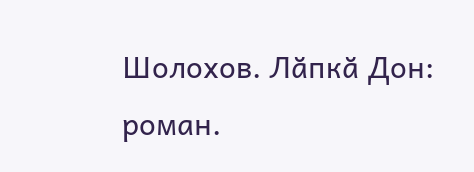Шолохов. Лӑпкӑ Дон: роман.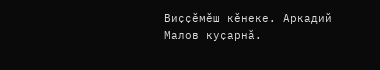Виҫҫӗмӗш кӗнеке. Аркадий Малов куҫарнӑ.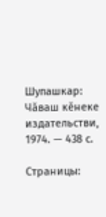Шупашкар: Чӑваш кӗнеке издательстви, 1974. — 438 с.

Страницы: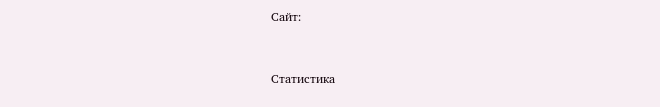Сайт:



Статистика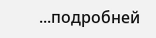...подробней